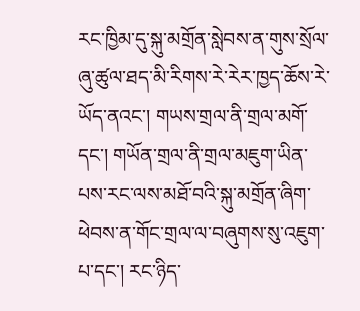རང་ཁྱིམ་དུ་སྐུ་མགྲོན་སླེབས་ན་གུས་སྲོལ་ཞུ་ཚུལ་ཐད་མི་རིགས་རེ་རེར་ཁྱད་ཆོས་རེ་ཡོད་ནའང་། གཡས་གྲལ་ནི་གྲལ་མགོ་དང་། གཡོན་གྲལ་ནི་གྲལ་མཇུག་ཡིན་པས་རང་ལས་མཐོ་བའི་སྐུ་མགྲོན་ཞིག་ཕེབས་ན་གོང་གྲལ་ལ་བཞུགས་སུ་འཇུག་པ་དང་། རང་ཉིད་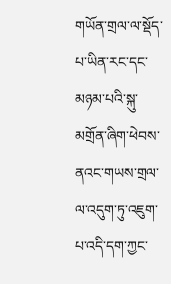གཡོན་གྲལ་ལ་སྡོད་པ་ཡིན་རང་དང་མཉམ་པའི་སྐུ་མགྲོན་ཞིག་ཕེབས་ནའང་གཡས་གྲལ་ལ་འདུག་ཏུ་འཇུག་པ་འདི་དག་ཀྱང་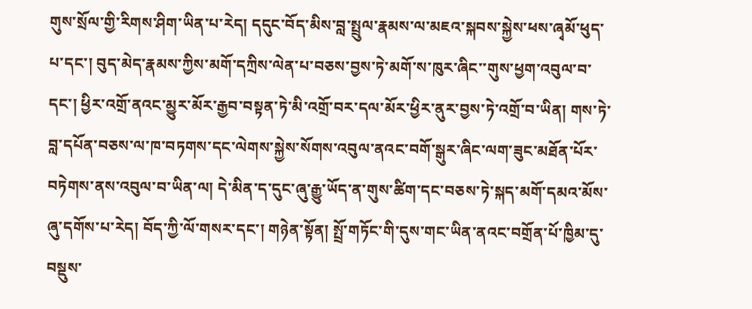གུས་སྲོལ་གྱི་རིགས་ཤིག་ཡིན་པ་རེད། དདུང་བོད་མིས་བླ་སྤྲུལ་རྣམས་ལ་མཇའ་སྐབས་སྐྱེས་ཕས་ཞྭམོ་ཕུད་པ་དང་། བུད་མེད་རྣམས་ཀྱིས་མགོ་དཀྲིས་ལེན་པ་བཅས་བྱས་ཏེ་མགོ་ས་ཁུར་ཞིང་་གུས་ཕྱག་འབུལ་བ་དང་། ཕྱིར་འགྲོ་ནའང་མྱུར་མོར་རྒྱབ་བསྟན་ཏེ་མི་འགྲོ་བར་དལ་མོར་ཕྱིར་ནུར་བྱས་ཏེ་འགྲོ་བ་ཡིན། གས་ཏེ་བླ་དཔོན་བཅས་ལ་ཁ་བཏགས་དང་ལེགས་སྐྱེས་སོགས་འབུལ་ནའང་བགོ་སྒུར་ཞིང་ལག་ཟུང་མཐོན་པོར་བཏེགས་ནས་འབུལ་བ་ཡིན་ལ། དེ་མིན་ད་དུང་ཞུ་རྒྱུ་ཡོད་ན་གུས་ཚིག་དང་བཅས་ཏེ་སྐད་མགོ་དམའ་མོས་ཞུ་དགོས་པ་རེད། བོད་ཀྱི་ལོ་གསར་དང་། གཉེན་སྟོན། སྤྲོ་གཏོང་གི་དུས་གང་ཡིན་ནའང་བགྲོན་པོ་ཁྱིམ་དུ་བསྡུས་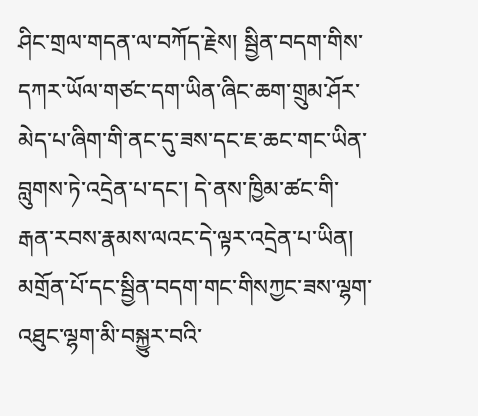ཤིང་གྲལ་གདན་ལ་བཀོད་རྗེས། སྦྱིན་བདག་གིས་དཀར་ཡོལ་གཙང་དག་ཡིན་ཞིང་ཆག་གྲུམ་ཤོར་མེད་པ་ཞིག་གི་ནང་དུ་ཟས་དང་ཇ་ཆང་གང་ཡིན་བླུགས་ཏེ་འདྲེན་པ་དང་། དེ་ནས་ཁྱིམ་ཚང་གི་རྒན་རབས་རྣམས་ལའང་དེ་ལྟར་འདྲེན་པ་ཡིན། མགྲོན་པོ་དང་སྦྱིན་བདག་གང་གིསཀྱང་ཟས་ལྷག་འཐུང་ལྷག་མི་བསྐྱུར་བའི་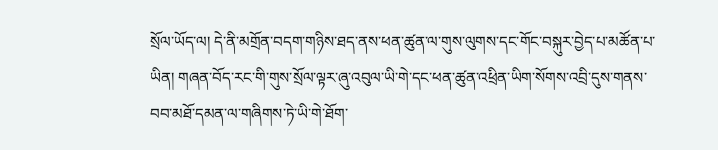སྲོལ་ཡོད་ལ། དེ་ནི་མགྲོན་བདག་གཉིས་ཐད་ནས་ཕན་ཚུན་ལ་གུས་ལུགས་དང་གོང་བསྐུར་བྱེད་པ་མཚོན་པ་ཡིན། གཞན་བོད་རང་གི་གུས་སྲོལ་ལྟར་ཞུ་འབུལ་ཡི་གེ་དང་ཕན་ཚུན་འཕྲིན་ཡིག་སོགས་འབྲི་དུས་གནས་བབ་མཐོ་དམན་ལ་གཞིགས་ཏེ་ཡི་གེ་ཐོག་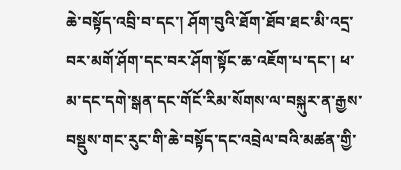ཆེ་བསྟོད་འབྲི་བ་དང་། ཤོག་བུའི་ཐོག་ཐོབ་ཐང་མི་འདྲ་བར་མགོ་ཤོག་དང་བར་ཤོག་སྟོང་ཆ་འཇོག་པ་དང་། ཕ་མ་དང་དགེ་སྒན་དང་གོངོ་རིམ་སོགས་ལ་བསྐུར་ན་རྒྱས་བསྡུས་གང་རུང་གི་ཆེ་བསྟོད་དང་འབྲེལ་བའི་མཚན་གྱི་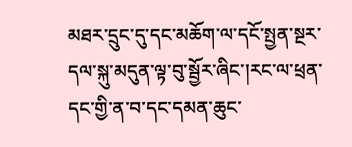མཐར་དྲུང་དུ་དང་མཆོག་ལ་དངོ་སྤྱན་སྔར་དལ་སྐུ་མདུན་ལྟ་བུ་སྦྱོར་ཞིང་།རང་ལ་ཕྲན་དང་གྱི་ན་བ་དང་དམན་ཆུང་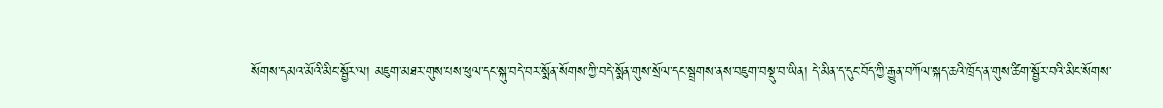སོགས་དམའ་མོའི་མིང་སྦྱོར་ལ། མཇུག་མཐར་གུས་པས་ཕུལ་དང་སྐུ་བདེ་བར་སྨོན་སོགས་ཀྱི་བདེ་སྨོན་གུས་སྲོལ་དང་སྦྲགས་ནས་བཇུག་བསྡུ་བ་ཡིན། དེ་མིན་ད་དུང་བོད་ཀྱི་རྒྱུན་བཀོལ་སྐད་ཆའི་ཁྲོད་ན་གུས་ཚིག་སྦྱོར་བའི་མིང་སོགས་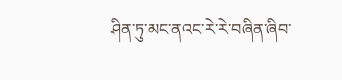ཤིན་ཏུ་མང་ནའང་རེ་རེ་བཞིན་ཞིབ་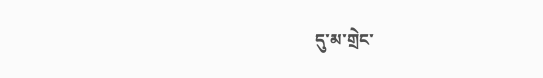དུ་མ་གྲེང་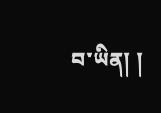བ་ཡིན། །